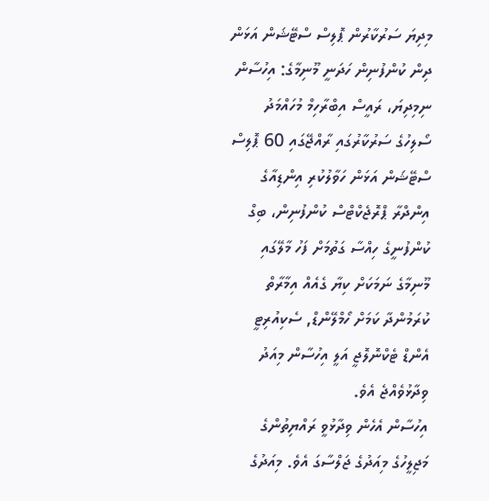މިދިޔަ ސަރުކާރުން ޕޮލިސް ސްޓޭޝަން އަޅަން ދިން ކުންފުނިން ހަދަނީ މޫނިމާގެ: އިހުސާން
ނިމިދިޔަ، ރައީސް އިބްރާހިމް މުހައްމަދު ސޯލިހުގެ ސަރުކާރުގައި ރާއްޖޭގައި 60 ޕޮލިސް ސްޓޭޝަން އަޅަން ހަވާލުކުރި އިންޑިއާގެ އިންދްރާ ޕްރޮޖެކްޓްސް ކުންފުނިން، ބިގް ކުންފުނީގެ ހިއްސާ ގަތުމަށް ފަހު މާލޭގައި މޫނިމާގެ ނަމަކަށް ކިޔާ ގެއެއް އިމާރާތް ކުރަމުންދާ ކަމަށް ހޯމްލޭންޑް, ސެކިއުރިޓީ އެންޑް ޓެކްނޮލޮޖީ އަލީ އިހުސާން މިއަދު ވިދާޅުވެއްޖެ އެވެ.
އިހުސާން އެހެން ވިދާޅުވީ ރައްޔިތުންގެ މަޖިލީހުގެ މިއަދުގެ ޖަލްސާގަ އެވެ. މިއަދުގެ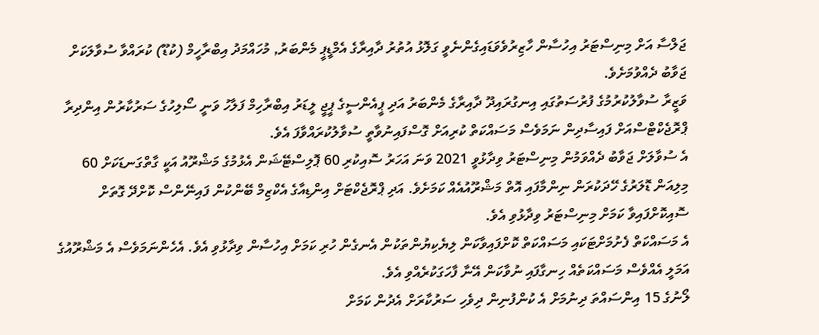ޖަލްސާ އަށް މިނިސްޓަރު އިހުސާން ހާޒިރުވެވަޑައިގެންނެވީ ގަލޮޅު އުތުރު ދާއިރާގެ އެމްޑީޕީ މެންބަރު, މުހައްމަދު އިބްރާހީމް (ކުޑޫ) ކުރައްވާ ސުވާލަކަށް ޖަވާބު ދެއްވުމަށެވެ.
ވަޒީރާ ސުވާލުކުރުމުގެ ފުރުސަތުގައި އިނގުރައިދޫ ދާއިރާގެ މެންބަރު އަދި ޕީއެންސީގެ ޕީޖީ ލީޑަރު އިބްރާހިމް ފަލާހު ވަނީ ސޯލިހުގެ ސަރުކާރުން އިންދިރާ ޕްރޮޖެކްޓްސްއަށް ފައިސާދިން ނަމަވެސް މަސައްކަތް ކުރިއަށް ގޮސްފައިނުވާތީ ސުވާލުކުރައްވާފަ އެވެ.
އެ ސުވާލަށް ޖަވާބު ދެއްވަމުން މިނިސްޓަރު ވިދާޅުވީ 2021 ވަނަ އަހަރު ސޮއިކުރި 60 ޕޮލިސްޓޭޝަން އެޅުމުގެ މަޝްރޫއު އަކީ ގާތްގަނޑަކަށް 60 މިލިއަން ޑޮލަރުގެ ހޭދަކުރަން ނިންމާފައި އޮތް މަޝްރޫއުއެއް ކަމަށެވެ. އަދި ޕްރޮޖެކްޓަށް އިންޑިއާގެ އެކްޒިމް ބޭންކުން ފައިނޭންސް ކޮށްދޭ ގޮތަށް ސޮއިކޮށްފައިވާ ކަމަށް މިނިސްޓަރު ވިދާޅުވި އެވެ.
އެ މަސައްކަތް ފެށުމަށްޓަކައި މަސައްކަތް ކޮށްފައިވާކަން ލިޔެކިޔުންތަކުން އެނގެން ހުރި ކަމަށް އިހުސާން ވިދާޅުވި އެވެ. އެހެންނަމަވެސް އެ މަޝްރޫއުގެ އަމަލީ އެއްވެސް މަސައްކަތެއް ހިނގާފައި ނުވާކަން އޭނާ ފާހަގަކުރެއްވި އެވެ.
ލޯނުގެ 15 އިންސައްތަ ދިނުމަށް އެ ކުންފުނިން ދިވެހި ސަރުކާރަށް އެދުން ކަމަށް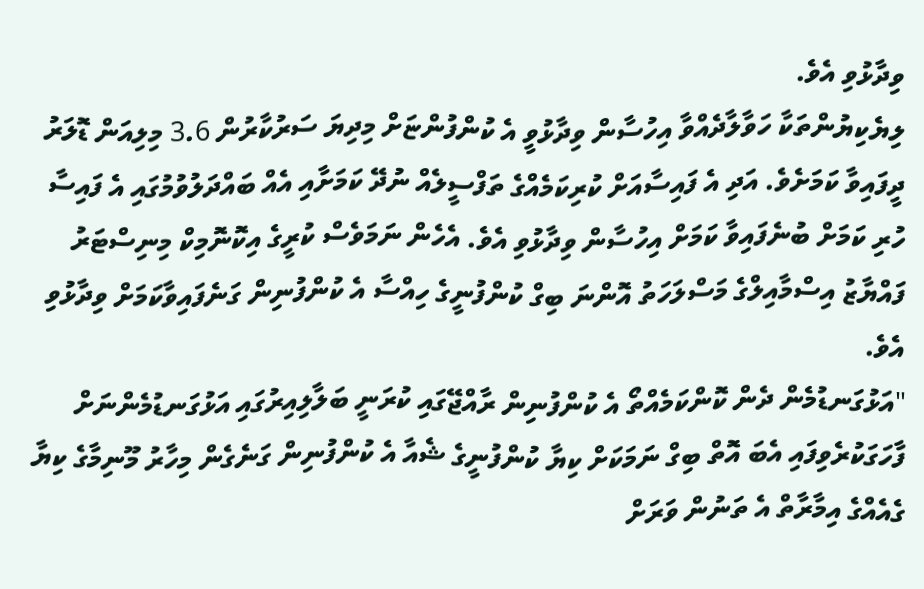ވިދާޅުވި އެވެ.
ލިޔެކިޔުންތަކާ ހަވާލާދެއްވާ އިހުސާން ވިދާޅުވީ އެ ކުންފުންޏަށް މިދިޔަ ސަރުކާރުން 3.6 މިލިއަން ޑޮލަރު ދީފައިވާ ކަމަށެވެ. އަދި އެ ފައިސާއަށް ކުރިކަމެއްގެ ތަފްސީލެއް ނުދޭ ކަމަށާއި އެއް ބައްދަލުވުމުގައި އެ ފައިސާ ހުރި ކަމަށް ބުނެފައިވާ ކަމަށް އިހުސާން ވިދާޅުވި އެވެ. އެހެން ނަމަވެސް ކުރީގެ އިކޮނޮމިކް މިނިސްޓަރު ފައްޔާޒު އިސްމާއިލްގެ މަސްލަހަތު އޮންނަ ބިގް ކުންފުނީގެ ހިއްސާ އެ ކުންފުނިން ގަނެފައިވާކަމަށް ވިދާޅުވި އެވެ.
"އަޅުގަނޑުމެން ދެން ކޮންކަމެއްތޯ އެ ކުންފުނިން ރާއްޖޭގައި ކުރަނީ ބަލާލިއިރުގައި އަޅުގަނޑުމެންނަށް ފާހަގަކުރެވިފައި އެބަ އޮތް ބިގް ނަމަކަށް ކިޔާ ކުންފުނީގެ ޝެއާ އެ ކުންފުނިން ގަނެގެން މިހާރު މޫނިމާގެ ކިޔާ ގެއެއްގެ އިމާރާތް އެ ތަނުން ވަރަށް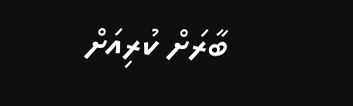ބާރަށް ކުރިއަށް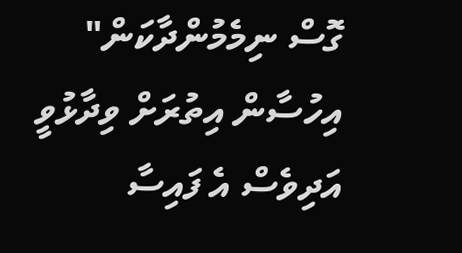ގޮސް ނިމެމުންދާކަން"
އިހުސާން އިތުރަށް ވިދާޅުވީ އަދިވެސް އެ ފައިސާ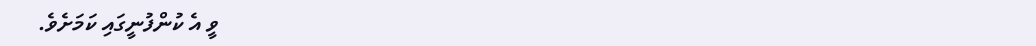ވީ އެ ކުންފުނީގައި ކަމަށެވެ.